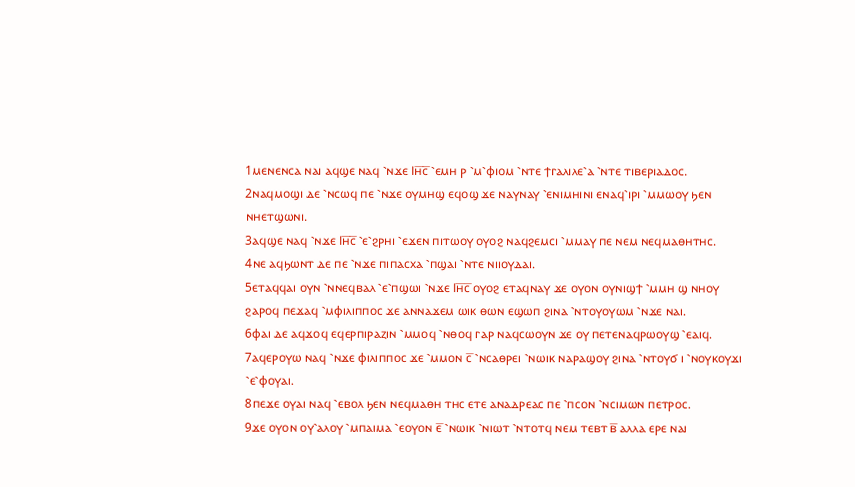1ⲙⲉⲛⲉⲛⲥⲁ ⲛⲁⲓ ⲁϥϣⲉ ⲛⲁϥ ⳿ⲛϫⲉ Ⲓⲏ̅ⲥ̅ ⳿ⲉⲙⲏ ⲣ ⳿ⲙ⳿ⲫⲓⲟⲙ ⳿ⲛⲧⲉ ϯⲅⲁⲗⲓⲗⲉ⳿ⲁ ⳿ⲛⲧⲉ ⲧⲓⲃⲉⲣⲓⲁⲇⲟⲥ.
2ⲛⲁϥⲙⲟϣⲓ ⲇⲉ ⳿ⲛⲥⲱϥ ⲡⲉ ⳿ⲛϫⲉ ⲟⲩⲙⲏϣ ⲉϥⲟϣ ϫⲉ ⲛⲁⲩⲛⲁⲩ ⳿ⲉⲛⲓⲙⲏⲓⲛⲓ ⲉⲛⲁϥ⳿ⲓⲣⲓ ⳿ⲙⲙⲱⲟⲩ ϧⲉⲛ ⲛⲏⲉⲧϣⲱⲛⲓ.
3ⲁϥϣⲉ ⲛⲁϥ ⳿ⲛϫⲉ Ⲓⲏ̅ⲥ̅ ⳿ⲉ⳿ϩⲣⲏⲓ ⳿ⲉϫⲉⲛ ⲡⲓⲧⲱⲟⲩ ⲟⲩⲟϩ ⲛⲁϥϩⲉⲙⲥⲓ ⳿ⲙⲙⲁⲩ ⲡⲉ ⲛⲉⲙ ⲛⲉϥⲙⲁⲑⲏⲧⲏⲥ.
4ⲛⲉ ⲁϥϧⲱⲛⲧ ⲇⲉ ⲡⲉ ⳿ⲛϫⲉ ⲡⲓⲡⲁⲥⲭⲁ ⳿ⲡϣⲁⲓ ⳿ⲛⲧⲉ ⲛⲓⲓⲟⲩⲇⲁⲓ.
5ⲉⲧⲁϥϥⲁⲓ ⲟⲩⲛ ⳿ⲛⲛⲉϥⲃⲁⲗ ⳿ⲉ⳿ⲡϣⲱⲓ ⳿ⲛϫⲉ Ⲓⲏ̅ⲥ̅ ⲟⲩⲟϩ ⲉⲧⲁϥⲛⲁⲩ ϫⲉ ⲟⲩⲟⲛ ⲟⲩⲛⲓϣϯ ⳿ⲙⲙⲏ ϣ ⲛⲏⲟⲩ ϩⲁⲣⲟϥ ⲡⲉϫⲁϥ ⳿ⲙⲫⲓⲗⲓⲡⲡⲟⲥ ϫⲉ ⲁⲛⲛⲁϫⲉⲙ ⲱⲓⲕ ⲑⲱⲛ ⲉϣⲱⲡ ϩⲓⲛⲁ ⳿ⲛⲧⲟⲩⲟⲩⲱⲙ ⳿ⲛϫⲉ ⲛⲁⲓ.
6ⲫⲁⲓ ⲇⲉ ⲁϥϫⲟϥ ⲉϥⲉⲣⲡⲓⲣⲁⲍⲓⲛ ⳿ⲙⲙⲟϥ ⳿ⲛⲑⲟϥ ⲅⲁⲣ ⲛⲁϥⲥⲱⲟⲩⲛ ϫⲉ ⲟⲩ ⲡⲉⲧⲉⲛⲁϥⲣⲱⲟⲩϣ ⳿ⲉⲁⲓϥ.
7ⲁϥⲉⲣⲟⲩⲱ ⲛⲁϥ ⳿ⲛϫⲉ ⲫⲓⲗⲓⲡⲡⲟⲥ ϫⲉ ⳿ⲙⲙⲟⲛ ⲥ̅ ⳿ⲛⲥⲁⲑⲣⲉⲓ ⳿ⲛⲱⲓⲕ ⲛⲁⲣⲁϣⲟⲩ ϩⲓⲛⲁ ⳿ⲛⲧⲟⲩϭ ⲓ ⳿ⲛⲟⲩⲕⲟⲩϫⲓ ⳿ⲉ⳿ⲫⲟⲩⲁⲓ.
8ⲡⲉϫⲉ ⲟⲩⲁⲓ ⲛⲁϥ ⳿ⲉⲃⲟⲗ ϧⲉⲛ ⲛⲉϥⲙⲁⲑⲏ ⲧⲏⲥ ⲉⲧⲉ ⲁⲛⲁⲇⲣⲉⲁⲥ ⲡⲉ ⳿ⲡⲥⲟⲛ ⳿ⲛⲥⲓⲙⲱⲛ ⲡⲉⲧⲣⲟⲥ.
9ϫⲉ ⲟⲩⲟⲛ ⲟⲩ⳿ⲁⲗⲟⲩ ⳿ⲙⲡⲁⲓⲙⲁ ⳿ⲉⲟⲩⲟⲛ ⲉ̅ ⳿ⲛⲱⲓⲕ ⳿ⲛⲓⲱⲧ ⳿ⲛⲧⲟⲧϥ ⲛⲉⲙ ⲧⲉⲃⲧ ⲃ̅ ⲁⲗⲗⲁ ⲉⲣⲉ ⲛⲁⲓ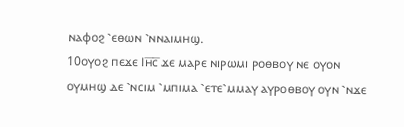ⲛⲁⲫⲟϩ ⳿ⲉⲑⲱⲛ ⳿ⲛⲛⲁⲓⲙⲏϣ.
10ⲟⲩⲟϩ ⲡⲉϫⲉ Ⲓⲏ̅ⲥ̅ ϫⲉ ⲙⲁⲣⲉ ⲛⲓⲣⲱⲙⲓ ⲣⲟⲑⲃⲟⲩ ⲛⲉ ⲟⲩⲟⲛ ⲟⲩⲙⲏϣ ⲇⲉ ⳿ⲛⲥⲓⲙ ⳿ⲙⲡⲓⲙⲁ ⳿ⲉⲧⲉ⳿ⲙⲙⲁⲩ ⲁⲩⲣⲟⲑⲃⲟⲩ ⲟⲩⲛ ⳿ⲛϫⲉ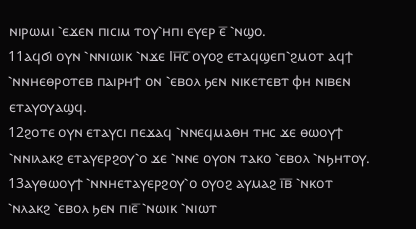ⲛⲓⲣⲱⲙⲓ ⳿ⲉϫⲉⲛ ⲡⲓⲥⲓⲙ ⲧⲟⲩ⳿ⲏⲡⲓ ⲉⲩⲉⲣ ⲉ̅ ⳿ⲛϣⲟ.
11ⲁϥϭⲓ ⲟⲩⲛ ⳿ⲛⲛⲓⲱⲓⲕ ⳿ⲛϫⲉ Ⲓⲏ̅ⲥ̅ ⲟⲩⲟϩ ⲉⲧⲁϥϣⲉⲡ⳿ϩⲙⲟⲧ ⲁϥϯ ⳿ⲛⲛⲏⲉⲑⲣⲟⲧⲉⲃ ⲡⲁⲓⲣⲏϯ ⲟⲛ ⳿ⲉⲃⲟⲗ ϧⲉⲛ ⲛⲓⲕⲉⲧⲉⲃⲧ ⲫⲏ ⲛⲓⲃⲉⲛ ⲉⲧⲁⲩⲟⲩⲁϣϥ.
12ϩⲟⲧⲉ ⲟⲩⲛ ⲉⲧⲁⲩⲥⲓ ⲡⲉϫⲁϥ ⳿ⲛⲛⲉϥⲙⲁⲑⲏ ⲧⲏⲥ ϫⲉ ⲑⲱⲟⲩϯ ⳿ⲛⲛⲓⲗⲁⲕϩ ⲉⲧⲁⲩⲉⲣϩⲟⲩ⳿ⲟ ϫⲉ ⳿ⲛⲛⲉ ⲟⲩⲟⲛ ⲧⲁⲕⲟ ⳿ⲉⲃⲟⲗ ⳿ⲛϧⲏⲧⲟⲩ.
13ⲁⲩⲑⲱⲟⲩϯ ⳿ⲛⲛⲏⲉⲧⲁⲩⲉⲣϩⲟⲩ⳿ⲟ ⲟⲩⲟϩ ⲁⲩⲙⲁϩ ⲓ̅ⲃ̅ ⳿ⲛⲕⲟⲧ ⳿ⲛⲗⲁⲕϩ ⳿ⲉⲃⲟⲗ ϧⲉⲛ ⲡⲓⲉ̅ ⳿ⲛⲱⲓⲕ ⳿ⲛⲓⲱⲧ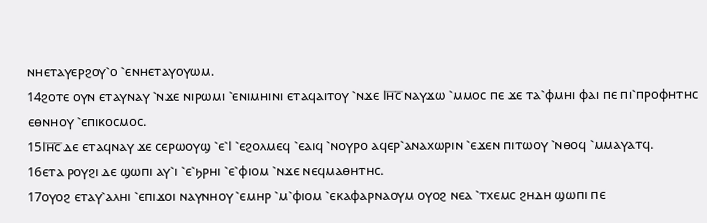ⲛⲏⲉⲧⲁⲩⲉⲣϩⲟⲩ⳿ⲟ ⳿ⲉⲛⲏⲉⲧⲁⲩⲟⲩⲱⲙ.
14ϩⲟⲧⲉ ⲟⲩⲛ ⲉⲧⲁⲩⲛⲁⲩ ⳿ⲛϫⲉ ⲛⲓⲣⲱⲙⲓ ⳿ⲉⲛⲓⲙⲏⲓⲛⲓ ⲉⲧⲁϥⲁⲓⲧⲟⲩ ⳿ⲛϫⲉ Ⲓⲏ̅ⲥ̅ ⲛⲁⲩϫⲱ ⳿ⲙⲙⲟⲥ ⲡⲉ ϫⲉ ⲧⲁ⳿ⲫⲙⲏⲓ ⲫⲁⲓ ⲡⲉ ⲡⲓ⳿ⲡⲣⲟⲫⲏⲧⲏⲥ ⲉⲑⲛⲏⲟⲩ ⳿ⲉⲡⲓⲕⲟⲥⲙⲟⲥ.
15Ⲓⲏ̅ⲥ̅ ⲇⲉ ⲉⲧⲁϥⲛⲁⲩ ϫⲉ ⲥⲉⲣⲱⲟⲩϣ ⳿ⲉ⳿Ⲓ ⳿ⲉϩⲟⲗⲙⲉϥ ⳿ⲉⲁⲓϥ ⳿ⲛⲟⲩⲣⲟ ⲁϥⲉⲣ⳿ⲁⲛⲁⲭⲱⲣⲓⲛ ⳿ⲉϫⲉⲛ ⲡⲓⲧⲱⲟⲩ ⳿ⲛⲑⲟϥ ⳿ⲙⲙⲁⲩⲁⲧϥ.
16ⲉⲧⲁ ⲣⲟⲩϩⲓ ⲇⲉ ϣⲱⲡⲓ ⲁⲩ⳿ⲓ ⳿ⲉ⳿ϧⲣⲏⲓ ⳿ⲉ⳿ⲫⲓⲟⲙ ⳿ⲛϫⲉ ⲛⲉϥⲙⲁⲑⲏⲧⲏⲥ.
17ⲟⲩⲟϩ ⲉⲧⲁⲩ⳿ⲁⲗⲏⲓ ⳿ⲉⲡⲓϫⲟⲓ ⲛⲁⲩⲛⲏⲟⲩ ⳿ⲉⲙⲏⲣ ⳿ⲙ⳿ⲫⲓⲟⲙ ⳿ⲉⲕⲁⲫⲁⲣⲛⲁⲟⲩⲙ ⲟⲩⲟϩ ⲛⲉⲁ ⳿ⲧⲭⲉⲙⲥ ϩⲏⲇⲏ ϣⲱⲡⲓ ⲡⲉ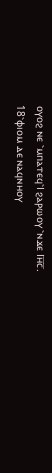ⲟⲩⲟϩ ⲛⲉ ⳿ⲙⲡⲁⲧⲉϥ⳿Ⲓ ϩⲁⲣⲱⲟⲩ ⳿ⲛϫⲉ Ⲓⲏ̅ⲥ̅.
18⳿ⲫⲓⲟⲙ ⲇⲉ ⲛⲁϥⲛⲏⲟⲩ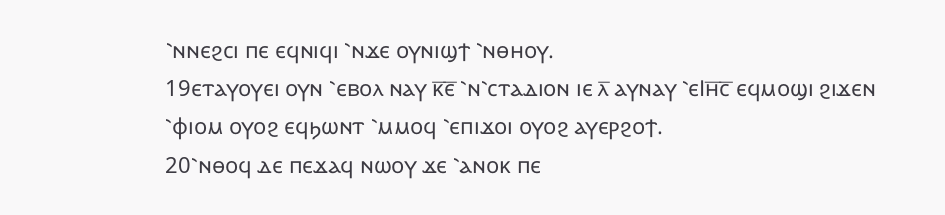⳿ⲛⲛⲉϩⲥⲓ ⲡⲉ ⲉϥⲛⲓϥⲓ ⳿ⲛϫⲉ ⲟⲩⲛⲓϣϯ ⳿ⲛⲑⲏⲟⲩ.
19ⲉⲧⲁⲩⲟⲩⲉⲓ ⲟⲩⲛ ⳿ⲉⲃⲟⲗ ⲛⲁⲩ ⲕ̅ⲉ̅ ⳿ⲛ⳿ⲥⲧⲁⲇⲓⲟⲛ ⲓⲉ ⲗ̅ ⲁⲩⲛⲁⲩ ⳿ⲉⲒⲏ̅ⲥ̅ ⲉϥⲙⲟϣⲓ ϩⲓϫⲉⲛ ⳿ⲫⲓⲟⲙ ⲟⲩⲟϩ ⲉϥϧⲱⲛⲧ ⳿ⲙⲙⲟϥ ⳿ⲉⲡⲓϫⲟⲓ ⲟⲩⲟϩ ⲁⲩⲉⲣϩⲟϯ.
20⳿ⲛⲑⲟϥ ⲇⲉ ⲡⲉϫⲁϥ ⲛⲱⲟⲩ ϫⲉ ⳿ⲁⲛⲟⲕ ⲡⲉ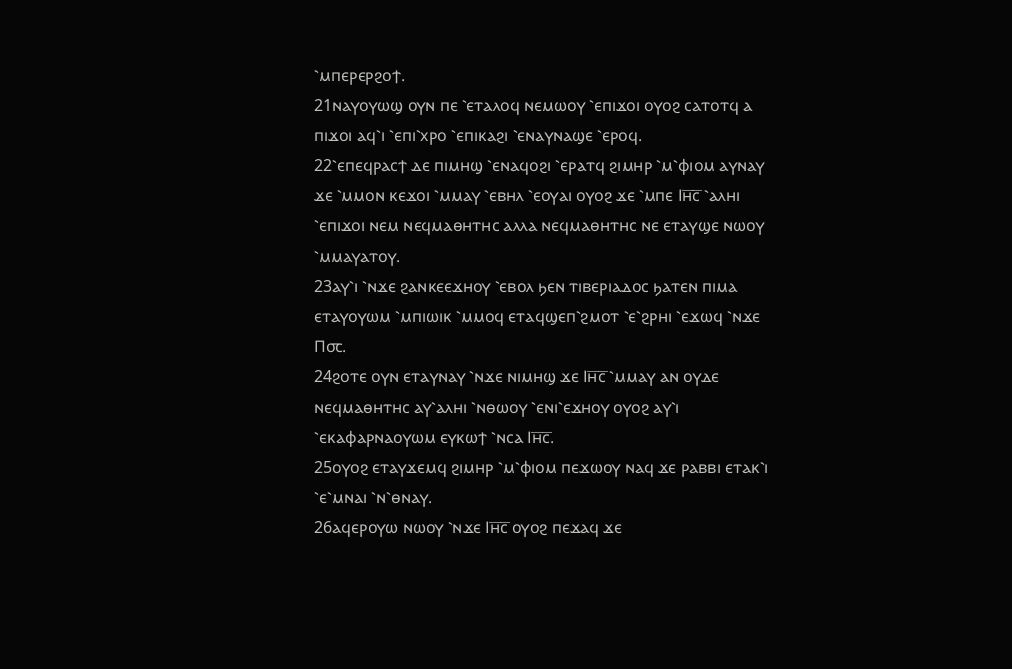⳿ⲙⲡⲉⲣⲉⲣϩⲟϯ.
21ⲛⲁⲩⲟⲩⲱϣ ⲟⲩⲛ ⲡⲉ ⳿ⲉⲧⲁⲗⲟϥ ⲛⲉⲙⲱⲟⲩ ⳿ⲉⲡⲓϫⲟⲓ ⲟⲩⲟϩ ⲥⲁⲧⲟⲧϥ ⲁ ⲡⲓϫⲟⲓ ⲁϥ⳿ⲓ ⳿ⲉⲡⲓ⳿ⲭⲣⲟ ⳿ⲉⲡⲓⲕⲁϩⲓ ⳿ⲉⲛⲁⲩⲛⲁϣⲉ ⳿ⲉⲣⲟϥ.
22⳿ⲉⲡⲉϥⲣⲁⲥϯ ⲇⲉ ⲡⲓⲙⲏϣ ⳿ⲉⲛⲁϥⲟϩⲓ ⳿ⲉⲣⲁⲧϥ ϩⲓⲙⲏⲣ ⳿ⲙ⳿ⲫⲓⲟⲙ ⲁⲩⲛⲁⲩ ϫⲉ ⳿ⲙⲙⲟⲛ ⲕⲉϫⲟⲓ ⳿ⲙⲙⲁⲩ ⳿ⲉⲃⲏⲗ ⳿ⲉⲟⲩⲁⲓ ⲟⲩⲟϩ ϫⲉ ⳿ⲙⲡⲉ Ⲓⲏ̅ⲥ̅ ⳿ⲁⲗⲏⲓ ⳿ⲉⲡⲓϫⲟⲓ ⲛⲉⲙ ⲛⲉϥⲙⲁⲑⲏⲧⲏⲥ ⲁⲗⲗⲁ ⲛⲉϥⲙⲁⲑⲏⲧⲏⲥ ⲛⲉ ⲉⲧⲁⲩϣⲉ ⲛⲱⲟⲩ ⳿ⲙⲙⲁⲩⲁⲧⲟⲩ.
23ⲁⲩ⳿ⲓ ⳿ⲛϫⲉ ϩⲁⲛⲕⲉⲉϫⲏⲟⲩ ⳿ⲉⲃⲟⲗ ϧⲉⲛ ⲧⲓⲃⲉⲣⲓⲁⲇⲟⲥ ϧⲁⲧⲉⲛ ⲡⲓⲙⲁ ⲉⲧⲁⲩⲟⲩⲱⲙ ⳿ⲙⲡⲓⲱⲓⲕ ⳿ⲙⲙⲟϥ ⲉⲧⲁϥϣⲉⲡ⳿ϩⲙⲟⲧ ⳿ⲉ⳿ϩⲣⲏⲓ ⳿ⲉϫⲱϥ ⳿ⲛϫⲉ Ⲡ⳪.
24ϩⲟⲧⲉ ⲟⲩⲛ ⲉⲧⲁⲩⲛⲁⲩ ⳿ⲛϫⲉ ⲛⲓⲙⲏϣ ϫⲉ Ⲓⲏ̅ⲥ̅ ⳿ⲙⲙⲁⲩ ⲁⲛ ⲟⲩⲇⲉ ⲛⲉϥⲙⲁⲑⲏⲧⲏⲥ ⲁⲩ⳿ⲁⲗⲏⲓ ⳿ⲛⲑⲱⲟⲩ ⳿ⲉⲛⲓ⳿ⲉϫⲏⲟⲩ ⲟⲩⲟϩ ⲁⲩ⳿ⲓ ⳿ⲉⲕⲁⲫⲁⲣⲛⲁⲟⲩⲱⲙ ⲉⲩⲕⲱϯ ⳿ⲛⲥⲁ Ⲓⲏ̅ⲥ̅.
25ⲟⲩⲟϩ ⲉⲧⲁⲩϫⲉⲙϥ ϩⲓⲙⲏⲣ ⳿ⲙ⳿ⲫⲓⲟⲙ ⲡⲉϫⲱⲟⲩ ⲛⲁϥ ϫⲉ ⲣⲁⲃⲃⲓ ⲉⲧⲁⲕ⳿ⲓ ⳿ⲉ⳿ⲙⲛⲁⲓ ⳿ⲛ⳿ⲑⲛⲁⲩ.
26ⲁϥⲉⲣⲟⲩⲱ ⲛⲱⲟⲩ ⳿ⲛϫⲉ Ⲓⲏ̅ⲥ̅ ⲟⲩⲟϩ ⲡⲉϫⲁϥ ϫⲉ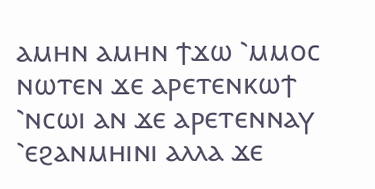ⲁⲙⲏⲛ ⲁⲙⲏⲛ ϯϫⲱ ⳿ⲙⲙⲟⲥ ⲛⲱⲧⲉⲛ ϫⲉ ⲁⲣⲉⲧⲉⲛⲕⲱϯ ⳿ⲛⲥⲱⲓ ⲁⲛ ϫⲉ ⲁⲣⲉⲧⲉⲛⲛⲁⲩ ⳿ⲉϩⲁⲛⲙⲏⲓⲛⲓ ⲁⲗⲗⲁ ϫⲉ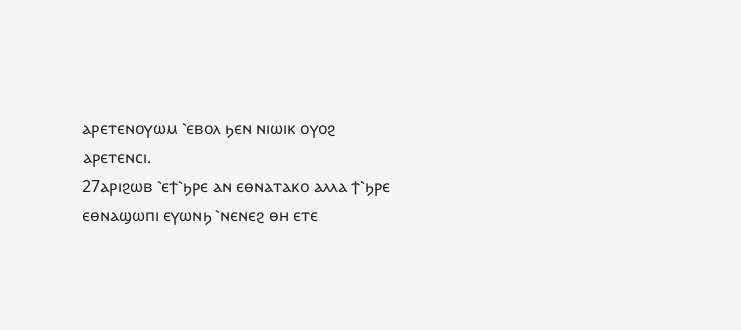ⲁⲣⲉⲧⲉⲛⲟⲩⲱⲙ ⳿ⲉⲃⲟⲗ ϧⲉⲛ ⲛⲓⲱⲓⲕ ⲟⲩⲟϩ ⲁⲣⲉⲧⲉⲛⲥⲓ.
27ⲁⲣⲓϩⲱⲃ ⳿ⲉϯ⳿ϧⲣⲉ ⲁⲛ ⲉⲑⲛⲁⲧⲁⲕⲟ ⲁⲗⲗⲁ ϯ⳿ϧⲣⲉ ⲉⲑⲛⲁϣⲱⲡⲓ ⲉⲩⲱⲛϧ ⳿ⲛⲉⲛⲉϩ ⲑⲏ ⲉⲧⲉ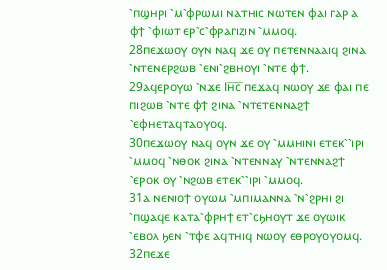⳿ⲡϣⲏⲣⲓ ⳿ⲙ⳿ⲫⲣⲱⲙⲓ ⲛⲁⲧⲏⲓⲥ ⲛⲱⲧⲉⲛ ⲫⲁⲓ ⲅⲁⲣ ⲁ ⲫϯ ⳿ⲫⲓⲱⲧ ⲉⲣ⳿ⲥ⳿ⲫⲣⲁⲅⲓⲍⲓⲛ ⳿ⲙⲙⲟϥ.
28ⲡⲉϫⲱⲟⲩ ⲟⲩⲛ ⲛⲁϥ ϫⲉ ⲟⲩ ⲡⲉⲧⲉⲛⲛⲁⲁⲓϥ ϩⲓⲛⲁ ⳿ⲛⲧⲉⲛⲉⲣϩⲱⲃ ⳿ⲉⲛⲓ⳿ϩⲃⲏⲟⲩⲓ ⳿ⲛⲧⲉ ⲫϯ.
29ⲁϥⲉⲣⲟⲩⲱ ⳿ⲛϫⲉ Ⲓⲏ̅ⲥ̅ ⲡⲉϫⲁϥ ⲛⲱⲟⲩ ϫⲉ ⲫⲁⲓ ⲡⲉ ⲡⲓϩⲱⲃ ⳿ⲛⲧⲉ ⲫϯ ϩⲓⲛⲁ ⳿ⲛⲧⲉⲧⲉⲛⲛⲁϩϯ ⳿ⲉⲫⲏⲉⲧⲁϥⲧⲁⲟⲩⲟϥ.
30ⲡⲉϫⲱⲟⲩ ⲛⲁϥ ⲟⲩⲛ ϫⲉ ⲟⲩ ⳿ⲙⲙⲏⲓⲛⲓ ⲉⲧⲉⲕ⳿⳿ⲓⲣⲓ ⳿ⲙⲙⲟϥ ⳿ⲛⲑⲟⲕ ϩⲓⲛⲁ ⳿ⲛⲧⲉⲛⲛⲁⲩ ⳿ⲛⲧⲉⲛⲛⲁϩϯ ⳿ⲉⲣⲟⲕ ⲟⲩ ⳿ⲛϩⲱⲃ ⲉⲧⲉⲕ⳿⳿ⲓⲣⲓ ⳿ⲙⲙⲟϥ.
31ⲁ ⲛⲉⲛⲓⲟϯ ⲟⲩⲱⲙ ⳿ⲙⲡⲓⲙⲁⲛⲛⲁ ⳿ⲛ⳿ϩⲣⲏⲓ ϩⲓ ⳿ⲡϣⲁϥⲉ ⲕⲁⲧⲁ⳿ⲫⲣⲏϯ ⲉⲧ⳿ⲥϧⲏⲟⲩⲧ ϫⲉ ⲟⲩⲱⲓⲕ ⳿ⲉⲃⲟⲗ ϧⲉⲛ ⳿ⲧⲫⲉ ⲁϥⲧⲏⲓϥ ⲛⲱⲟⲩ ⲉⲑⲣⲟⲩⲟⲩⲟⲙϥ.
32ⲡⲉϫⲉ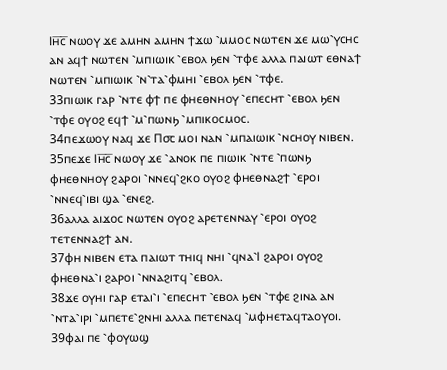Ⲓⲏ̅ⲥ̅ ⲛⲱⲟⲩ ϫⲉ ⲁⲙⲏⲛ ⲁⲙⲏⲛ ϯϫⲱ ⳿ⲙⲙⲟⲥ ⲛⲱⲧⲉⲛ ϫⲉ ⲙⲱ⳿ⲩⲥⲏⲥ ⲁⲛ ⲁϥϯ ⲛⲱⲧⲉⲛ ⳿ⲙⲡⲓⲱⲓⲕ ⳿ⲉⲃⲟⲗ ϧⲉⲛ ⳿ⲧⲫⲉ ⲁⲗⲗⲁ ⲡⲁⲓⲱⲧ ⲉⲑⲛⲁϯ ⲛⲱⲧⲉⲛ ⳿ⲙⲡⲓⲱⲓⲕ ⳿ⲛ⳿ⲧⲁ⳿ⲫⲙⲏⲓ ⳿ⲉⲃⲟⲗ ϧⲉⲛ ⳿ⲧⲫⲉ.
33ⲡⲓⲱⲓⲕ ⲅⲁⲣ ⳿ⲛⲧⲉ ⲫϯ ⲡⲉ ⲫⲏⲉⲑⲛⲏⲟⲩ ⳿ⲉⲡⲉⲥⲏⲧ ⳿ⲉⲃⲟⲗ ϧⲉⲛ ⳿ⲧⲫⲉ ⲟⲩⲟϩ ⲉϥϯ ⳿ⲙ⳿ⲡⲱⲛϧ ⳿ⲙⲡⲓⲕⲟⲥⲙⲟⲥ.
34ⲡⲉϫⲱⲟⲩ ⲛⲁϥ ϫⲉ Ⲡ⳪ ⲙⲟⲓ ⲛⲁⲛ ⳿ⲙⲡⲁⲓⲱⲓⲕ ⳿ⲛⲥⲏⲟⲩ ⲛⲓⲃⲉⲛ.
35ⲡⲉϫⲉ Ⲓⲏ̅ⲥ̅ ⲛⲱⲟⲩ ϫⲉ ⳿ⲁⲛⲟⲕ ⲡⲉ ⲡⲓⲱⲓⲕ ⳿ⲛⲧⲉ ⳿ⲡⲱⲛϧ ⲫⲏⲉⲑⲛⲏⲟⲩ ϩⲁⲣⲟⲓ ⳿ⲛⲛⲉϥ⳿ϩⲕⲟ ⲟⲩⲟϩ ⲫⲏⲉⲑⲛⲁϩϯ ⳿ⲉⲣⲟⲓ ⳿ⲛⲛⲉϥ⳿ⲓⲃⲓ ϣⲁ ⳿ⲉⲛⲉϩ.
36ⲁⲗⲗⲁ ⲁⲓϫⲟⲥ ⲛⲱⲧⲉⲛ ⲟⲩⲟϩ ⲁⲣⲉⲧⲉⲛⲛⲁⲩ ⳿ⲉⲣⲟⲓ ⲟⲩⲟϩ ⲧⲉⲧⲉⲛⲛⲁϩϯ ⲁⲛ.
37ⲫⲏ ⲛⲓⲃⲉⲛ ⲉⲧⲁ ⲡⲁⲓⲱⲧ ⲧⲏⲓϥ ⲛⲏⲓ ⳿ϥⲛⲁ⳿Ⲓ ϩⲁⲣⲟⲓ ⲟⲩⲟϩ ⲫⲏⲉⲑⲛⲁ⳿ⲓ ϩⲁⲣⲟⲓ ⳿ⲛⲛⲁϩⲓⲧϥ ⳿ⲉⲃⲟⲗ.
38ϫⲉ ⲟⲩⲏⲓ ⲅⲁⲣ ⲉⲧⲁⲓ⳿ⲓ ⳿ⲉⲡⲉⲥⲏⲧ ⳿ⲉⲃⲟⲗ ϧⲉⲛ ⳿ⲧⲫⲉ ϩⲓⲛⲁ ⲁⲛ ⳿ⲛⲧⲁ⳿ⲓⲣⲓ ⳿ⲙⲡⲉⲧⲉ⳿ϩⲛⲏⲓ ⲁⲗⲗⲁ ⲡⲉⲧⲉⲛⲁϥ ⳿ⲙⲫⲏⲉⲧⲁϥⲧⲁⲟⲩⲟⲓ.
39ⲫⲁⲓ ⲡⲉ ⳿ⲫⲟⲩⲱϣ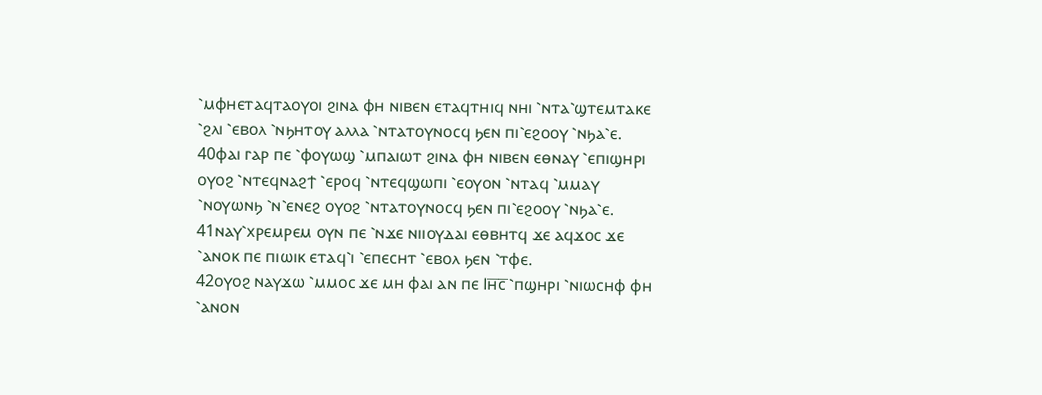⳿ⲙⲫⲏⲉⲧⲁϥⲧⲁⲟⲩⲟⲓ ϩⲓⲛⲁ ⲫⲏ ⲛⲓⲃⲉⲛ ⲉⲧⲁϥⲧⲏⲓϥ ⲛⲏⲓ ⳿ⲛⲧⲁ⳿ϣⲧⲉⲙⲧⲁⲕⲉ ⳿ϩⲗⲓ ⳿ⲉⲃⲟⲗ ⳿ⲛϧⲏⲧⲟⲩ ⲁⲗⲗⲁ ⳿ⲛⲧⲁⲧⲟⲩⲛⲟⲥϥ ϧⲉⲛ ⲡⲓ⳿ⲉϩⲟⲟⲩ ⳿ⲛϧⲁ⳿ⲉ.
40ⲫⲁⲓ ⲅⲁⲣ ⲡⲉ ⳿ⲫⲟⲩⲱϣ ⳿ⲙⲡⲁⲓⲱⲧ ϩⲓⲛⲁ ⲫⲏ ⲛⲓⲃⲉⲛ ⲉⲑⲛⲁⲩ ⳿ⲉⲡⲓϣⲏⲣⲓ ⲟⲩⲟϩ ⳿ⲛⲧⲉϥⲛⲁϩϯ ⳿ⲉⲣⲟϥ ⳿ⲛⲧⲉϥϣⲱⲡⲓ ⳿ⲉⲟⲩⲟⲛ ⳿ⲛⲧⲁϥ ⳿ⲙⲙⲁⲩ ⳿ⲛⲟⲩⲱⲛϧ ⳿ⲛ⳿ⲉⲛⲉϩ ⲟⲩⲟϩ ⳿ⲛⲧⲁⲧⲟⲩⲛⲟⲥϥ ϧⲉⲛ ⲡⲓ⳿ⲉϩⲟⲟⲩ ⳿ⲛϧⲁ⳿ⲉ.
41ⲛⲁⲩ⳿ⲭⲣⲉⲙⲣⲉⲙ ⲟⲩⲛ ⲡⲉ ⳿ⲛϫⲉ ⲛⲓⲓⲟⲩⲇⲁⲓ ⲉⲑⲃⲏⲧϥ ϫⲉ ⲁϥϫⲟⲥ ϫⲉ ⳿ⲁⲛⲟⲕ ⲡⲉ ⲡⲓⲱⲓⲕ ⲉⲧⲁϥ⳿ⲓ ⳿ⲉⲡⲉⲥⲏⲧ ⳿ⲉⲃⲟⲗ ϧⲉⲛ ⳿ⲧⲫⲉ.
42ⲟⲩⲟϩ ⲛⲁⲩϫⲱ ⳿ⲙⲙⲟⲥ ϫⲉ ⲙⲏ ⲫⲁⲓ ⲁⲛ ⲡⲉ Ⲓⲏ̅ⲥ̅ ⳿ⲡϣⲏⲣⲓ ⳿ⲛⲓⲱⲥⲏⲫ ⲫⲏ ⳿ⲁⲛⲟⲛ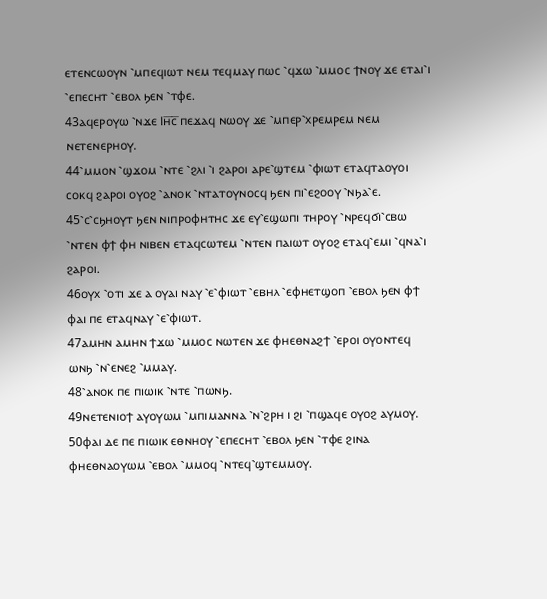ⲉⲧⲉⲛⲥⲱⲟⲩⲛ ⳿ⲙⲡⲉϥⲓⲱⲧ ⲛⲉⲙ ⲧⲉϥⲙⲁⲩ ⲡⲱⲥ ⳿ϥϫⲱ ⳿ⲙⲙⲟⲥ ϯⲛⲟⲩ ϫⲉ ⲉⲧⲁⲓ⳿ⲓ ⳿ⲉⲡⲉⲥⲏⲧ ⳿ⲉⲃⲟⲗ ϧⲉⲛ ⳿ⲧⲫⲉ.
43ⲁϥⲉⲣⲟⲩⲱ ⳿ⲛϫⲉ Ⲓⲏ̅ⲥ̅ ⲡⲉϫⲁϥ ⲛⲱⲟⲩ ϫⲉ ⳿ⲙⲡⲉⲣ⳿ⲭⲣⲉⲙⲣⲉⲙ ⲛⲉⲙ ⲛⲉⲧⲉⲛⲉⲣⲏⲟⲩ.
44⳿ⲙⲙⲟⲛ ⳿ϣϫⲟⲙ ⳿ⲛⲧⲉ ⳿ϩⲗⲓ ⳿ⲓ ϩⲁⲣⲟⲓ ⲁⲣⲉ⳿ϣⲧⲉⲙ ⳿ⲫⲓⲱⲧ ⲉⲧⲁϥⲧⲁⲟⲩⲟⲓ ⲥⲟⲕϥ ϩⲁⲣⲟⲓ ⲟⲩⲟϩ ⳿ⲁⲛⲟⲕ ⳿ⲛⲧⲁⲧⲟⲩⲛⲟⲥϥ ϧⲉⲛ ⲡⲓ⳿ⲉϩⲟⲟⲩ ⳿ⲛϧⲁ⳿ⲉ.
45⳿ⲥ⳿ⲥϧⲏⲟⲩⲧ ϧⲉⲛ ⲛⲓⲡⲣⲟⲫⲏⲧⲏⲥ ϫⲉ ⲉⲩ⳿ⲉϣⲱⲡⲓ ⲧⲏⲣⲟⲩ ⳿ⲛⲣⲉϥϭⲓ⳿ⲥⲃⲱ ⳿ⲛⲧⲉⲛ ⲫϯ ⲫⲏ ⲛⲓⲃⲉⲛ ⲉⲧⲁϥⲥⲱⲧⲉⲙ ⳿ⲛⲧⲉⲛ ⲡⲁⲓⲱⲧ ⲟⲩⲟϩ ⲉⲧⲁϥ⳿ⲉⲙⲓ ⳿ϥⲛⲁ⳿ⲓ ϩⲁⲣⲟⲓ.
46ⲟⲩⲭ ⳿ⲟⲧⲓ ϫⲉ ⲁ ⲟⲩⲁⲓ ⲛⲁⲩ ⳿ⲉ⳿ⲫⲓⲱⲧ ⳿ⲉⲃⲏⲗ ⳿ⲉⲫⲏⲉⲧϣⲟⲡ ⳿ⲉⲃⲟⲗ ϧⲉⲛ ⲫϯ ⲫⲁⲓ ⲡⲉ ⲉⲧⲁϥⲛⲁⲩ ⳿ⲉ⳿ⲫⲓⲱⲧ.
47ⲁⲙⲏⲛ ⲁⲙⲏⲛ ϯϫⲱ ⳿ⲙⲙⲟⲥ ⲛⲱⲧⲉⲛ ϫⲉ ⲫⲏⲉⲑⲛⲁϩϯ ⳿ⲉⲣⲟⲓ ⲟⲩⲟⲛⲧⲉϥ ⲱⲛϧ ⳿ⲛ⳿ⲉⲛⲉϩ ⳿ⲙⲙⲁⲩ.
48⳿ⲁⲛⲟⲕ ⲡⲉ ⲡⲓⲱⲓⲕ ⳿ⲛⲧⲉ ⳿ⲡⲱⲛϧ.
49ⲛⲉⲧⲉⲛⲓⲟϯ ⲁⲩⲟⲩⲱⲙ ⳿ⲙⲡⲓⲙⲁⲛⲛⲁ ⳿ⲛ⳿ϩⲣⲏ ⲓ ϩⲓ ⳿ⲡϣⲁϥⲉ ⲟⲩⲟϩ ⲁⲩⲙⲟⲩ.
50ⲫⲁⲓ ⲇⲉ ⲡⲉ ⲡⲓⲱⲓⲕ ⲉⲑⲛⲏⲟⲩ ⳿ⲉⲡⲉⲥⲏⲧ ⳿ⲉⲃⲟⲗ ϧⲉⲛ ⳿ⲧⲫⲉ ϩⲓⲛⲁ ⲫⲏⲉⲑⲛⲁⲟⲩⲱⲙ ⳿ⲉⲃⲟⲗ ⳿ⲙⲙⲟϥ ⳿ⲛⲧⲉϥ⳿ϣⲧⲉⲙⲙⲟⲩ.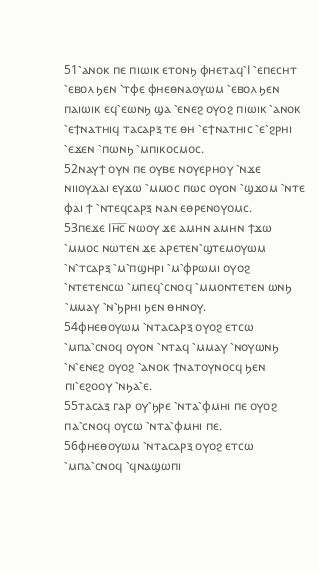51⳿ⲁⲛⲟⲕ ⲡⲉ ⲡⲓⲱⲓⲕ ⲉⲧⲟⲛϧ ⲫⲏⲉⲧⲁϥ⳿Ⲓ ⳿ⲉⲡⲉⲥⲏⲧ ⳿ⲉⲃⲟⲗ ϧⲉⲛ ⳿ⲧⲫⲉ ⲫⲏⲉⲑⲛⲁⲟⲩⲱⲙ ⳿ⲉⲃⲟⲗ ϧⲉⲛ ⲡⲁⲓⲱⲓⲕ ⲉϥ⳿ⲉⲱⲛϧ ϣⲁ ⳿ⲉⲛⲉϩ ⲟⲩⲟϩ ⲡⲓⲱⲓⲕ ⳿ⲁⲛⲟⲕ ⳿ⲉϯⲛⲁⲧⲏⲓϥ ⲧⲁⲥⲁⲣⲝ ⲧⲉ ⲑⲏ ⳿ⲉϯⲛⲁⲧⲏⲓⲥ ⳿ⲉ⳿ϩⲣⲏⲓ ⳿ⲉϫⲉⲛ ⳿ⲡⲱⲛϧ ⳿ⲙⲡⲓⲕⲟⲥⲙⲟⲥ.
52ⲛⲁⲩϯ ⲟⲩⲛ ⲡⲉ ⲟⲩⲃⲉ ⲛⲟⲩⲉⲣⲏⲟⲩ ⳿ⲛϫⲉ ⲛⲓⲓⲟⲩⲇⲁⲓ ⲉⲩϫⲱ ⳿ⲙⲙⲟⲥ ⲡⲱⲥ ⲟⲩⲟⲛ ⳿ϣϫⲟⲙ ⳿ⲛⲧⲉ ⲫⲁⲓ ϯ ⳿ⲛⲧⲉϥⲥⲁⲣⲝ ⲛⲁⲛ ⲉⲑⲣⲉⲛⲟⲩⲟⲙⲥ.
53ⲡⲉϫⲉ Ⲓⲏ̅ⲥ̅ ⲛⲱⲟⲩ ϫⲉ ⲁⲙⲏⲛ ⲁⲙⲏⲛ ϯϫⲱ ⳿ⲙⲙⲟⲥ ⲛⲱⲧⲉⲛ ϫⲉ ⲁⲣⲉⲧⲉⲛ⳿ϣⲧⲉⲙⲟⲩⲱⲙ ⳿ⲛ⳿ⲧⲥⲁⲣⲝ ⳿ⲙ⳿ⲡϣⲏⲣⲓ ⳿ⲙ⳿ⲫⲣⲱⲙⲓ ⲟⲩⲟϩ ⳿ⲛⲧⲉⲧⲉⲛⲥⲱ ⳿ⲙⲡⲉϥ⳿ⲥⲛⲟϥ ⳿ⲙⲙⲟⲛⲧⲉⲧⲉⲛ ⲱⲛϧ ⳿ⲙⲙⲁⲩ ⳿ⲛ⳿ϧⲣⲏⲓ ϧⲉⲛ ⲑⲏⲛⲟⲩ.
54ⲫⲏⲉⲑⲟⲩⲱⲙ ⳿ⲛⲧⲁⲥⲁⲣⲝ ⲟⲩⲟϩ ⲉⲧⲥⲱ ⳿ⲙⲡⲁ⳿ⲥⲛⲟϥ ⲟⲩⲟⲛ ⳿ⲛⲧⲁϥ ⳿ⲙⲙⲁⲩ ⳿ⲛⲟⲩⲱⲛϧ ⳿ⲛ⳿ⲉⲛⲉϩ ⲟⲩⲟϩ ⳿ⲁⲛⲟⲕ ϯⲛⲁⲧⲟⲩⲛⲟⲥϥ ϧⲉⲛ ⲡⲓ⳿ⲉϩⲟⲟⲩ ⳿ⲛϧⲁ⳿ⲉ.
55ⲧⲁⲥⲁⲝ ⲅⲁⲣ ⲟⲩ⳿ϧⲣⲉ ⳿ⲛⲧⲁ⳿ⲫⲙⲏⲓ ⲡⲉ ⲟⲩⲟϩ ⲡⲁ⳿ⲥⲛⲟϥ ⲟⲩⲥⲱ ⳿ⲛⲧⲁ⳿ⲫⲙⲏⲓ ⲡⲉ.
56ⲫⲏⲉⲑⲟⲩⲱⲙ ⳿ⲛⲧⲁⲥⲁⲣⲝ ⲟⲩⲟϩ ⲉⲧⲥⲱ ⳿ⲙⲡⲁ⳿ⲥⲛⲟϥ ⳿ϥⲛⲁϣⲱⲡⲓ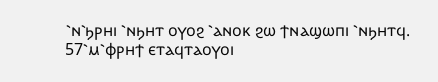⳿ⲛ⳿ϧⲣⲏⲓ ⳿ⲛϧⲏⲧ ⲟⲩⲟϩ ⳿ⲁⲛⲟⲕ ϩⲱ ϯⲛⲁϣⲱⲡⲓ ⳿ⲛϧⲏⲧϥ.
57⳿ⲙ⳿ⲫⲣⲏϯ ⲉⲧⲁϥⲧⲁⲟⲩⲟⲓ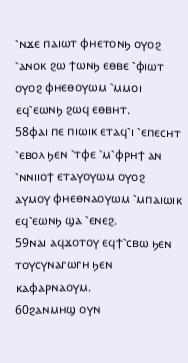⳿ⲛϫⲉ ⲡⲁⲓⲱⲧ ⲫⲏⲉⲧⲟⲛϧ ⲟⲩⲟϩ ⳿ⲁⲛⲟⲕ ϩⲱ ϯⲱⲛϧ ⲉⲑⲃⲉ ⳿ⲫⲓⲱⲧ ⲟⲩⲟϩ ⲫⲏⲉⲑⲟⲩⲱⲙ ⳿ⲙⲙⲟⲓ ⲉϥ⳿ⲉⲱⲛϧ ϩⲱϥ ⲉⲑⲃⲏⲧ.
58ⲫⲁⲓ ⲡⲉ ⲡⲓⲱⲓⲕ ⲉⲧⲁϥ⳿ⲓ ⳿ⲉⲡⲉⲥⲏⲧ ⳿ⲉⲃⲟⲗ ϧⲉⲛ ⳿ⲧⲫⲉ ⳿ⲙ⳿ⲫⲣⲏϯ ⲁⲛ ⳿ⲛⲛⲓⲓⲟϯ ⲉⲧⲁⲩⲟⲩⲱⲙ ⲟⲩⲟϩ ⲁⲩⲙⲟⲩ ⲫⲏⲉⲑⲛⲁⲟⲩⲱⲙ ⳿ⲙⲡⲁⲓⲱⲓⲕ ⲉϥ⳿ⲉⲱⲛϧ ϣⲁ ⳿ⲉⲛⲉϩ.
59ⲛⲁⲓ ⲁϥϫⲟⲧⲟⲩ ⲉϥϯ⳿ⲥⲃⲱ ϧⲉⲛ ⲧⲟⲩⲥⲩⲛⲁⲅⲱⲅⲏ ϧⲉⲛ ⲕⲁⲫⲁⲣⲛⲁⲟⲩⲙ.
60ϩⲁⲛⲙⲏϣ ⲟⲩⲛ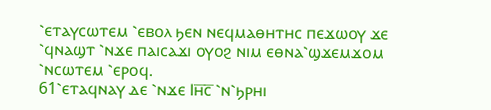⳿ⲉⲧⲁⲩⲥⲱⲧⲉⲙ ⳿ⲉⲃⲟⲗ ϧⲉⲛ ⲛⲉϥⲙⲁⲑⲏⲧⲏⲥ ⲡⲉϫⲱⲟⲩ ϫⲉ ⳿ϥⲛⲁϣⲧ ⳿ⲛϫⲉ ⲡⲁⲓⲥⲁϫⲓ ⲟⲩⲟϩ ⲛⲓⲙ ⲉⲑⲛⲁ⳿ϣϫⲉⲙϫⲟⲙ ⳿ⲛⲥⲱⲧⲉⲙ ⳿ⲉⲣⲟϥ.
61⳿ⲉⲧⲁϥⲛⲁⲩ ⲇⲉ ⳿ⲛϫⲉ Ⲓⲏ̅ⲥ̅ ⳿ⲛ⳿ϧⲣⲏⲓ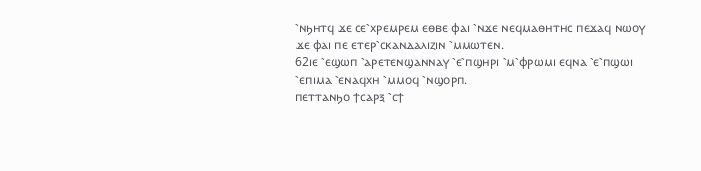⳿ⲛϧⲏⲧϥ ϫⲉ ⲥⲉ⳿ⲭⲣⲉⲙⲣⲉⲙ ⲉⲑⲃⲉ ⲫⲁⲓ ⳿ⲛϫⲉ ⲛⲉϥⲙⲁⲑⲏⲧⲏⲥ ⲡⲉϫⲁϥ ⲛⲱⲟⲩ ϫⲉ ⲫⲁⲓ ⲡⲉ ⲉⲧⲉⲣ⳿ⲥⲕⲁⲛⲇⲁⲗⲓⲍⲓⲛ ⳿ⲙⲙⲱⲧⲉⲛ.
62ⲓⲉ ⳿ⲉϣⲱⲡ ⳿ⲁⲣⲉⲧⲉⲛϣⲁⲛⲛⲁⲩ ⳿ⲉ⳿ⲡϣⲏⲣⲓ ⳿ⲙ⳿ⲫⲣⲱⲙⲓ ⲉϥⲛⲁ ⳿ⲉ⳿ⲡϣⲱⲓ ⳿ⲉⲡⲓⲙⲁ ⳿ⲉⲛⲁϥⲭⲏ ⳿ⲙⲙⲟϥ ⳿ⲛϣⲟⲣⲡ.
ⲡⲉⲧⲧⲁⲛϧⲟ ϯⲥⲁⲣⲝ ⳿ⲥϯ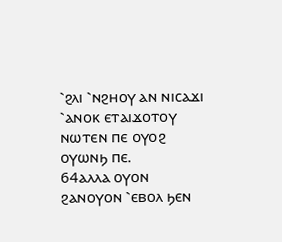⳿ϩⲗⲓ ⳿ⲛϩⲏⲟⲩ ⲁⲛ ⲛⲓⲥⲁϫⲓ ⳿ⲁⲛⲟⲕ ⲉⲧⲁⲓϫⲟⲧⲟⲩ ⲛⲱⲧⲉⲛ ⲡⲉ ⲟⲩⲟϩ ⲟⲩⲱⲛϧ ⲡⲉ.
64ⲁⲗⲗⲁ ⲟⲩⲟⲛ ϩⲁⲛⲟⲩⲟⲛ ⳿ⲉⲃⲟⲗ ϧⲉⲛ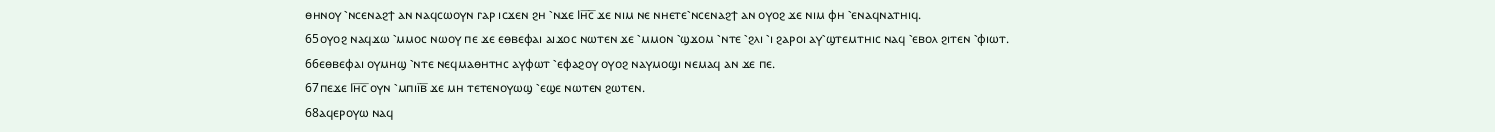ⲑⲏⲛⲟⲩ ⳿ⲛⲥⲉⲛⲁϩϯ ⲁⲛ ⲛⲁϥⲥⲱⲟⲩⲛ ⲅⲁⲣ ⲓⲥϫⲉⲛ ϩⲏ ⳿ⲛϫⲉ Ⲓⲏ̅ⲥ̅ ϫⲉ ⲛⲓⲙ ⲛⲉ ⲛⲏⲉⲧⲉ⳿ⲛⲥⲉⲛⲁϩϯ ⲁⲛ ⲟⲩⲟϩ ϫⲉ ⲛⲓⲙ ⲫⲏ ⳿ⲉⲛⲁϥⲛⲁⲧⲏⲓϥ.
65ⲟⲩⲟϩ ⲛⲁϥϫⲱ ⳿ⲙⲙⲟⲥ ⲛⲱⲟⲩ ⲡⲉ ϫⲉ ⲉⲑⲃⲉⲫⲁⲓ ⲁⲓϫⲟⲥ ⲛⲱⲧⲉⲛ ϫⲉ ⳿ⲙⲙⲟⲛ ⳿ϣϫⲟⲙ ⳿ⲛⲧⲉ ⳿ϩⲗⲓ ⳿ⲓ ϩⲁⲣⲟⲓ ⲁⲩ⳿ϣⲧⲉⲙⲧⲏⲓⲥ ⲛⲁϥ ⳿ⲉⲃⲟⲗ ϩⲓⲧⲉⲛ ⳿ⲫⲓⲱⲧ.
66ⲉⲑⲃⲉⲫⲁⲓ ⲟⲩⲙⲏϣ ⳿ⲛⲧⲉ ⲛⲉϥⲙⲁⲑⲏⲧⲏⲥ ⲁⲩⲫⲱⲧ ⳿ⲉⲫⲁϩⲟⲩ ⲟⲩⲟϩ ⲛⲁⲩⲙⲟϣⲓ ⲛⲉⲙⲁϥ ⲁⲛ ϫⲉ ⲡⲉ.
67ⲡⲉϫⲉ Ⲓⲏ̅ⲥ̅ ⲟⲩⲛ ⳿ⲙⲡⲓⲓ̅ⲃ̅ ϫⲉ ⲙⲏ ⲧⲉⲧⲉⲛⲟⲩⲱϣ ⳿ⲉϣⲉ ⲛⲱⲧⲉⲛ ϩⲱⲧⲉⲛ.
68ⲁϥⲉⲣⲟⲩⲱ ⲛⲁϥ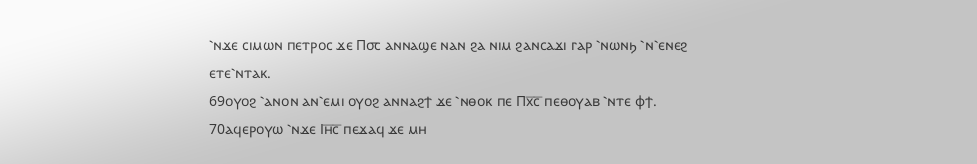⳿ⲛϫⲉ ⲥⲓⲙⲱⲛ ⲡⲉⲧⲣⲟⲥ ϫⲉ Ⲡ⳪ ⲁⲛⲛⲁϣⲉ ⲛⲁⲛ ϩⲁ ⲛⲓⲙ ϩⲁⲛⲥⲁϫⲓ ⲅⲁⲣ ⳿ⲛⲱⲛϧ ⳿ⲛ⳿ⲉⲛⲉϩ ⲉⲧⲉ⳿ⲛⲧⲁⲕ.
69ⲟⲩⲟϩ ⳿ⲁⲛⲟⲛ ⲁⲛ⳿ⲉⲙⲓ ⲟⲩⲟϩ ⲁⲛⲛⲁϩϯ ϫⲉ ⳿ⲛⲑⲟⲕ ⲡⲉ Ⲡⲭ̅ⲥ̅ ⲡⲉⲑⲟⲩⲁⲃ ⳿ⲛⲧⲉ ⲫϯ.
70ⲁϥⲉⲣⲟⲩⲱ ⳿ⲛϫⲉ Ⲓⲏ̅ⲥ̅ ⲡⲉϫⲁϥ ϫⲉ ⲙⲏ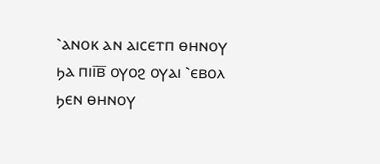⳿ⲁⲛⲟⲕ ⲁⲛ ⲁⲓⲥⲉⲧⲡ ⲑⲏⲛⲟⲩ ϧⲁ ⲡⲓⲓ̅ⲃ̅ ⲟⲩⲟϩ ⲟⲩⲁⲓ ⳿ⲉⲃⲟⲗ ϧⲉⲛ ⲑⲏⲛⲟⲩ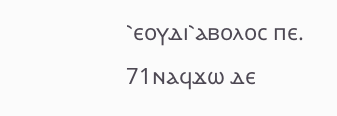⳿ⲉⲟⲩⲇⲓ⳿ⲁⲃⲟⲗⲟⲥ ⲡⲉ.
71ⲛⲁϥϫⲱ ⲇⲉ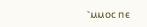⳿ⲙⲙⲟⲥ ⲡⲉ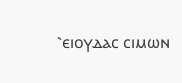⳿ⲉⲓⲟⲩⲇⲁⲥ ⲥⲓⲙⲱⲛ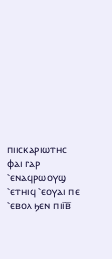ⲡⲓⲓⲥⲕⲁⲣⲓⲱⲧⲏⲥ ⲫⲁⲓ ⲅⲁⲣ ⳿ⲉⲛⲁϥⲣⲱⲟⲩϣ ⳿ⲉⲧⲏⲓϥ ⳿ⲉⲟⲩⲁⲓ ⲡⲉ ⳿ⲉⲃⲟⲗ ϧⲉⲛ ⲡⲓⲓ̅ⲃ̅